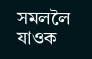সমললৈ যাওক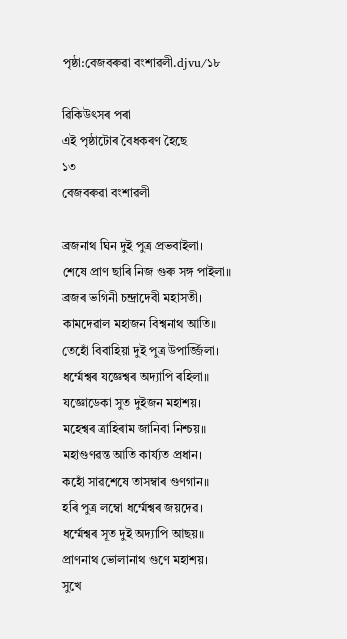পৃষ্ঠা:বেজবৰুৱা বংশাৱলী.djvu/১৮

ৱিকিউৎসৰ পৰা
এই পৃষ্ঠাটোৰ বৈধকৰণ হৈছে
১৩
বেজবৰুৱা বংশাৱলী

ব্ৰজনাথ ঘিন দুই পুত্ৰ প্ৰভবাইলা।
শেষে প্ৰাণ ছাৰি নিজ গুৰু সঙ্গ পাইলা॥
ব্ৰজৰ ভগিনী চন্দ্ৰাদেবী মহাসতী।
কামদেৱাল মহাজন বিশ্বনাথ আতি॥
তেহোঁ বিবাহিয়া দুই পুত্ৰ উপাৰ্জ্জিলা।
ধৰ্ম্মেশ্বৰ যজ্ঞেশ্বৰ অদ্যাপি ৰহিলা॥
যজ্ঞোডেকা সুত দুইজন মহাশয়।
মহেশ্বৰ ত্ৰাহিৰাম জানিবা নিশ্চয়॥
মহাগুণৱন্ত আতি কাৰ্য্যত প্ৰধান।
কহোঁ সাৱশেষে তাসম্বাৰ গুণগান॥
হৰি পুত্ৰ লম্বো ধৰ্ম্মেশ্বৰ জয়দেৱ।
ধৰ্ম্মেশ্বৰ সূত দুই অদ্যাপি আছয়॥
প্ৰাণনাথ ভোলানাথ গুণে মহাশয়।
সুখে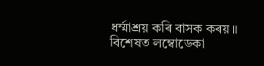ধৰ্ম্মাশ্ৰয় কৰি বাসক কৰয়॥
বিশেষত লম্বোডেকা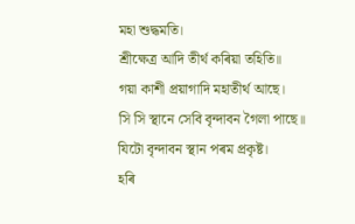মহা শুদ্ধমতি।
শ্ৰীক্ষেত্ৰ আদি তীৰ্থ কৰিয়া তহিতি॥
গয়া কাশী প্ৰয়াগাদি মহাতীৰ্থ আছে।
সি সি স্থানে সেবি বৃন্দাবন গৈলা পাছে॥
যিটো বৃন্দাবন স্থান পৰম প্ৰকৃষ্ট।
হৰি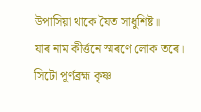উপাসিয়া থাকে যৈত সাধুশিষ্ট॥
যাৰ নাম কীৰ্ত্তনে স্মৰণে লোক তৰে।
সিটো পূৰ্ণব্ৰহ্ম কৃষ্ণ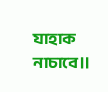যাহাক নাচাবে॥